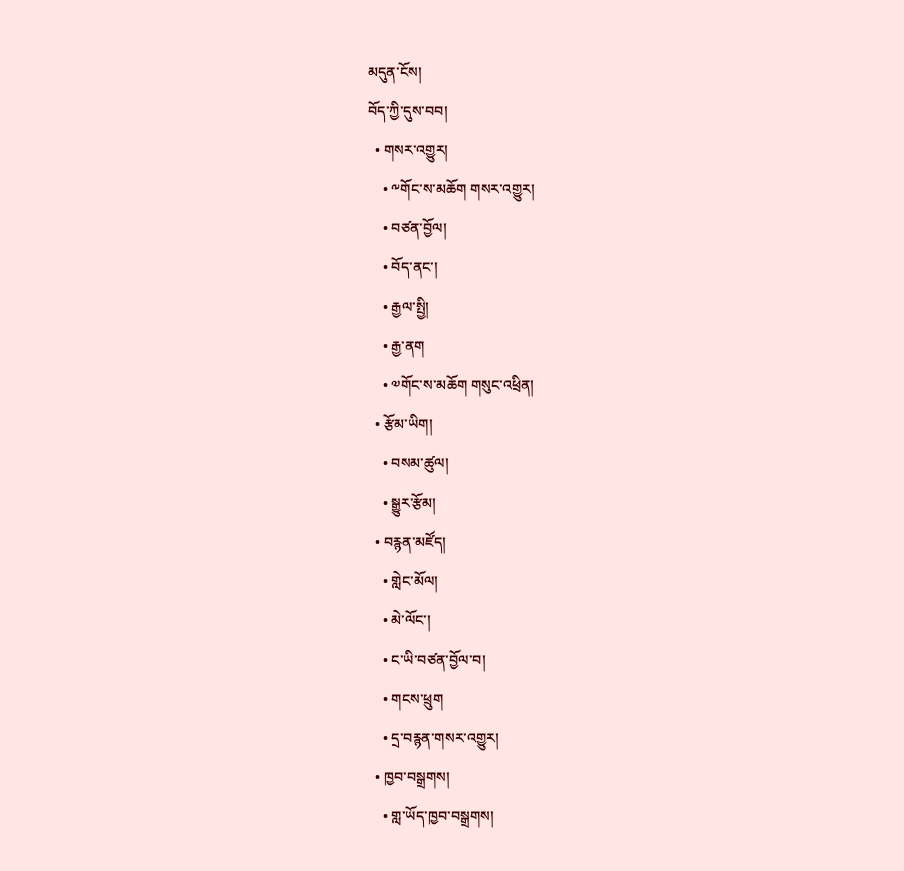མདུན་ངོས།
བོད་ཀྱི་དུས་བབ།
  • གསར་འགྱུར།
    • ༸གོང་ས་མཆོག གསར་འགྱུར།
    • བཙན་བྱོལ།
    • བོད་ནང་།
    • རྒྱལ་སྤྱི།
    • རྒྱ་ནག
    • ༧གོང་ས་མཆོག གསུང་འཕྲིན།
  • རྩོམ་ཡིག།
    • བསམ་ཚུལ།
    • སྒྱུར་རྩོམ།
  • བརྙན་མཛོད།
    • གླེང་མོལ།
    • མེ་ལོང་།
    • ང་ཡི་བཙན་བྱོལ་བ།
    • གངས་ཕྲུག
    • དྲ་བརྙན་གསར་འགྱུར།
  • ཁྱབ་བསྒྲགས།
    • གླ་ཡོད་ཁྱབ་བསྒྲགས།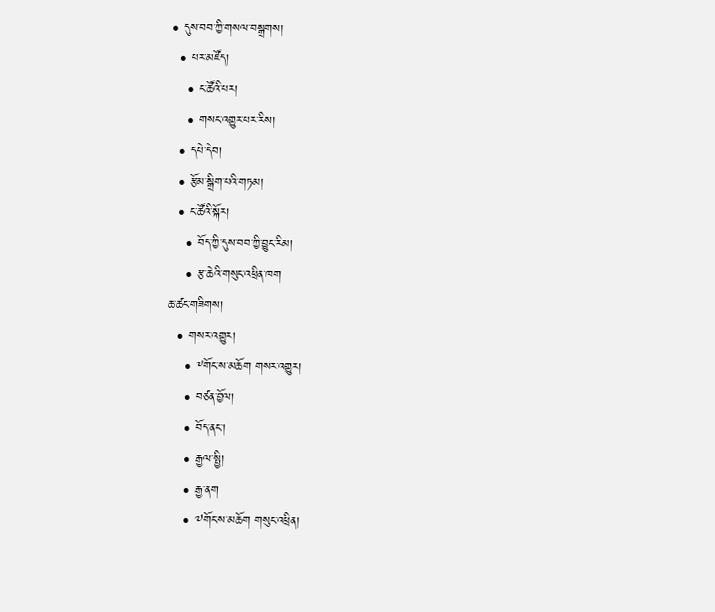• དུས་བབ་ཀྱི་གསལ་བསྒྲགས།
  • པར་མཛོད།
    • ང་ཚོའི་པར།
    • གསང་འགྱུར་པར་རིས།
  • དཔེ་དེབ།
  • རྩོམ་སྒྲིག་པའི་གཏམ།
  • ང་ཚོའི་སྐོར།
    • བོད་ཀྱི་དུས་བབ་ཀྱི་བྱུང་རིམ།
    • རྩ་ཆེའི་གསུང་འཕྲིན་ཁག
ཆ་ཚང་གཟིགས།
  • གསར་འགྱུར།
    • ༸གོང་ས་མཆོག གསར་འགྱུར།
    • བཙན་བྱོལ།
    • བོད་ནང་།
    • རྒྱལ་སྤྱི།
    • རྒྱ་ནག
    • ༧གོང་ས་མཆོག གསུང་འཕྲིན།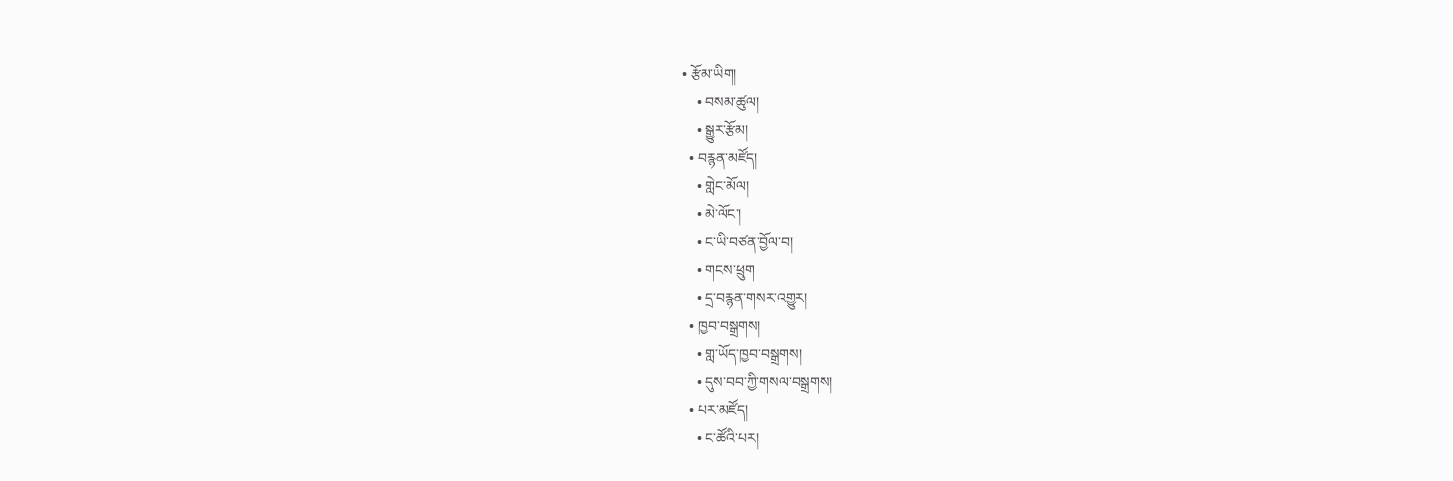• རྩོམ་ཡིག།
    • བསམ་ཚུལ།
    • སྒྱུར་རྩོམ།
  • བརྙན་མཛོད།
    • གླེང་མོལ།
    • མེ་ལོང་།
    • ང་ཡི་བཙན་བྱོལ་བ།
    • གངས་ཕྲུག
    • དྲ་བརྙན་གསར་འགྱུར།
  • ཁྱབ་བསྒྲགས།
    • གླ་ཡོད་ཁྱབ་བསྒྲགས།
    • དུས་བབ་ཀྱི་གསལ་བསྒྲགས།
  • པར་མཛོད།
    • ང་ཚོའི་པར།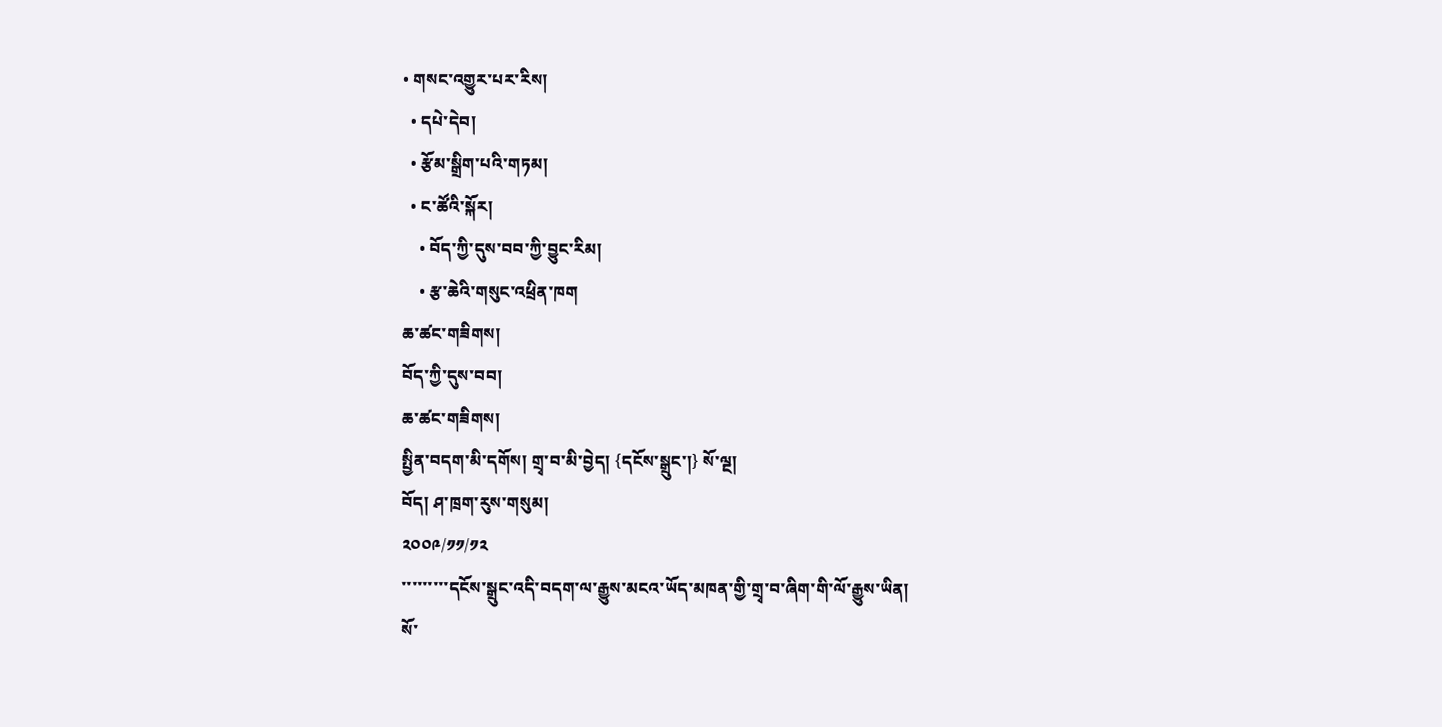• གསང་འགྱུར་པར་རིས།
  • དཔེ་དེབ།
  • རྩོམ་སྒྲིག་པའི་གཏམ།
  • ང་ཚོའི་སྐོར།
    • བོད་ཀྱི་དུས་བབ་ཀྱི་བྱུང་རིམ།
    • རྩ་ཆེའི་གསུང་འཕྲིན་ཁག
ཆ་ཚང་གཟིགས།
བོད་ཀྱི་དུས་བབ།
ཆ་ཚང་གཟིགས།
སྤྱིན་བདག་མི་དགོས། གྲྭ་བ་མི་བྱེད། {དངོས་སྒྲུང་།} སོ་ལྔ།
བོད། ཤ་ཁྲག་རུས་གསུམ།
༢༠༠༩/༡༡/༡༢
་་་་་་་་་དངོས་སྒྲུང་འདི་བདག་ལ་རྒྱུས་མངའ་ཡོད་མཁན་གྱི་གྲྭ་བ་ཞིག་གི་ལོ་རྒྱུས་ཡིན།
སོ་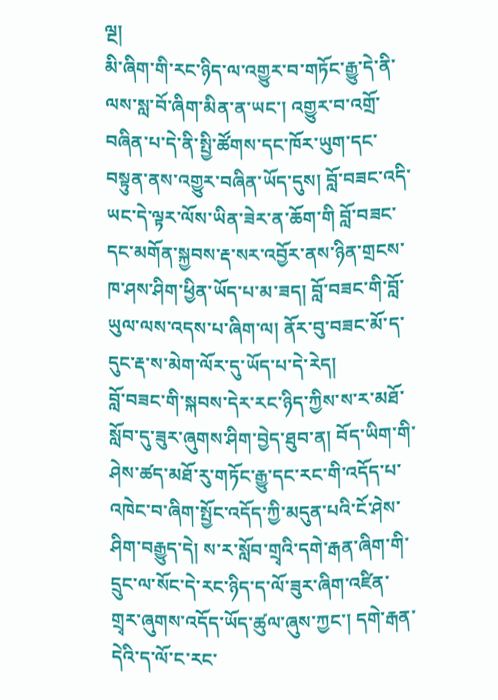ལྔ།
མི་ཞིག་གི་རང་ཉིད་ལ་འགྱུར་བ་གཏོང་རྒྱུ་དེ་ནི་ལས་སླ་བོ་ཞིག་མིན་ན་ཡང་། འགྱུར་བ་འགྲོ་བཞིན་པ་དེ་ནི་སྤྱི་ཚོགས་དང་ཁོར་ཡུག་དང་བསྟུན་ནས་འགྱུར་བཞིན་ཡོད་དུས། བློ་བཟང་འདི་ཡང་དེ་ལྟར་ལོས་ཡིན་ཟེར་ན་ཆོག་གི བློ་བཟང་དང་མགོན་སྐྱབས་རྡ་སར་འབྱོར་ནས་ཉིན་གྲངས་ཁ་ཤས་ཤིག་ཕྱིན་ཡོད་པ་མ་ཟད། བློ་བཟང་གི་བློ་ཡུལ་ལས་འདས་པ་ཞིག་ལ། ནོར་བུ་བཟང་མོ་ད་དུང་རྡ་ས་མེག་ལོར་དུ་ཡོད་པ་དེ་རེད།
བློ་བཟང་གི་སྐབས་དེར་རང་ཉིད་ཀྱིས་ས་ར་མཐོ་སློབ་དུ་ཟུར་ཞུགས་ཤིག་བྱེད་ཐུབ་ན། བོད་ཡིག་གི་ཤེས་ཚད་མཐོ་རུ་གཏོང་རྒྱུ་དང་རང་གི་འདོད་པ་འཁེང་བ་ཞིག་སྤྱོང་འདོད་ཀྱི་མདུན་པའི་ངོ་ཤེས་ཤིག་བརྒྱུད་དེ། ས་ར་སློབ་གྲྭའི་དགེ་རྒན་ཞིག་གི་དྲུང་ལ་སོང་དེ་རང་ཉིད་ད་ལོ་ཟུར་ཞིག་འཛིན་གྲྭར་ཞུགས་འདོད་ཡོད་ཚུལ་ཞུས་ཀྱང་། དགེ་རྒན་དེའི་ད་ལོ་ང་རང་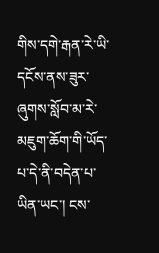གིས་དགེ་རྒན་རེ་ཡི་དངོས་ནས་ཟུར་ཞུགས་སློབ་མ་རེ་མཇུག་ཆོག་གི་ཡོད་པ་དེ་ནི་བདེན་པ་ཡིན་ཡང་། ངས་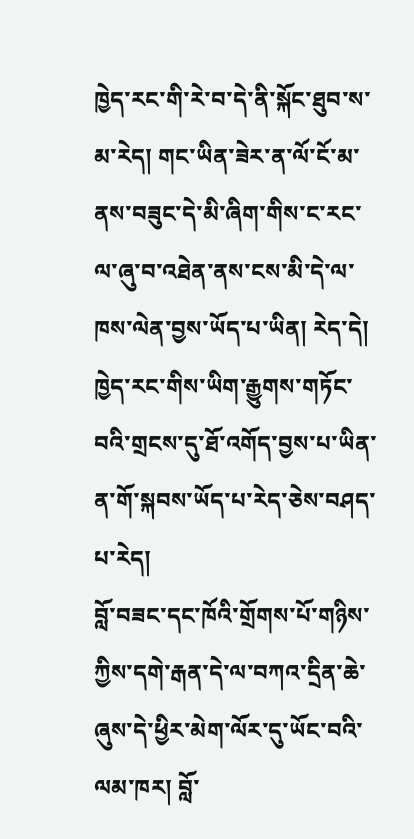ཁྱེད་རང་གི་རེ་བ་དེ་ནི་སྐོང་ཐུབ་ས་མ་རེད། གང་ཡིན་ཟེར་ན་ལོ་ངོ་མ་ནས་བཟུང་དེ་མི་ཞིག་གིས་ང་རང་ལ་ཞུ་བ་འཐེན་ནས་ངས་མི་དེ་ལ་ཁས་ལེན་བྱས་ཡོད་པ་ཡིན། རེད་དེ། ཁྱེད་རང་གིས་ཡིག་རྒྱུགས་གཏོང་བའི་གྲངས་དུ་ཐོ་འགོད་བྱས་པ་ཡིན་ན་གོ་སྐབས་ཡོད་པ་རེད་ཅེས་བཤད་པ་རེད།
བློ་བཟང་དང་ཁོའི་གྲོགས་པོ་གཉིས་ཀྱིས་དགེ་རྒན་དེ་ལ་བཀའ་དྲིན་ཆེ་ཞུས་དེ་ཕྱིར་མེག་ལོར་དུ་ཡོང་བའི་ལམ་ཁར། བློ་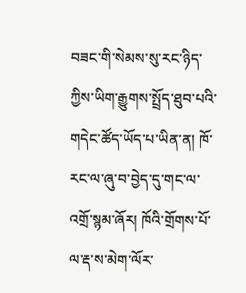བཟང་གི་སེམས་སུ་རང་ཉིད་ཀྱིས་ཡིག་རྒྱུགས་སྤྲོད་ཐུབ་པའི་གདེང་ཚོད་ཡོད་པ་ཡིན་ན། ཁོ་རང་ལ་ཞུ་བ་བྱེད་དུ་གང་ལ་འགྲོ་སྙམ་ཞོར། ཁོའི་གྲོགས་པོ་ལ་རྡ་ས་མེག་ལོར་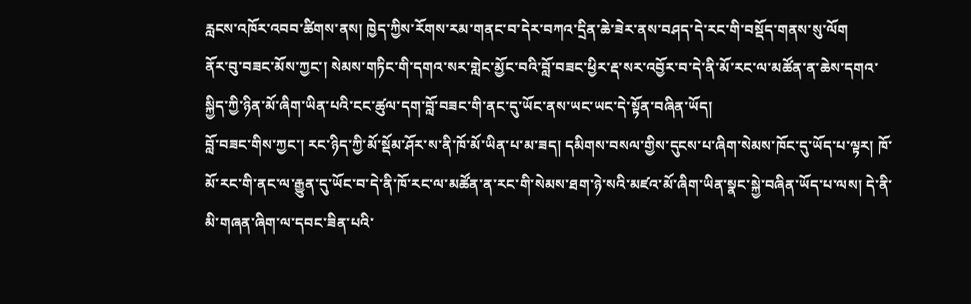རླངས་འཁོར་འབབ་ཚིགས་ནས། ཁྱེད་ཀྱིས་རོགས་རམ་གནང་བ་དེར་བཀའ་དྲིན་ཆེ་ཟེར་ནས་བཤད་དེ་རང་གི་བསྡོད་གནས་སུ་ལོག
ནོར་བུ་བཟང་མོས་ཀྱང་། སེམས་གཏིང་གི་དགའ་སར་གླེང་མྱོང་བའི་བློ་བཟང་ཕྱིར་རྡ་སར་འབྱོར་བ་དེ་ནི་མོ་རང་ལ་མཚོན་ན་ཆེས་དགའ་སྐྱིད་ཀྱི་ཉིན་མོ་ཞིག་ཡིན་པའི་ངང་ཚུལ་དག་བློ་བཟང་གི་ནང་དུ་ཡོང་ནས་ཡང་ཡང་དེ་སྟོན་བཞིན་ཡོད།
བློ་བཟང་གིས་ཀྱང་། རང་ཉིད་ཀྱི་མོ་སྡོམ་ཤོར་ས་ནི་ཁོ་མོ་ཡིན་པ་མ་ཟད། དམིགས་བསལ་གྱིས་དུངས་པ་ཞིག་སེམས་ཁོང་དུ་ཡོད་པ་ལྟར། ཁོ་མོ་རང་གི་ནང་ལ་རྒྱུན་དུ་ཡོང་བ་དེ་ནི་ཁོ་རང་ལ་མཚོན་ན་རང་གི་སེམས་ཐག་ཉེ་སའི་མཛའ་མོ་ཞིག་ཡིན་སྣང་སྐྱེ་བཞིན་ཡོད་པ་ལས། དེ་ནི་མི་གཞན་ཞིག་ལ་དབང་ཟིན་པའི་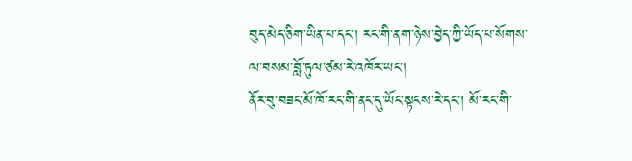བུད་མེད་ཅིག་ཡིན་པ་དང་། རང་གི་ནག་ཉེས་བྱེད་ཀྱི་ཡོད་པ་སོགས་ལ་བསམ་བློ་ཏུལ་ཙམ་རེ་འཁོར་ཡང་།
ནོར་བུ་བཟང་མོ་ཁོ་རང་གི་ནང་དུ་ཡོང་སྟངས་རེ་དང་། མོ་རང་གི་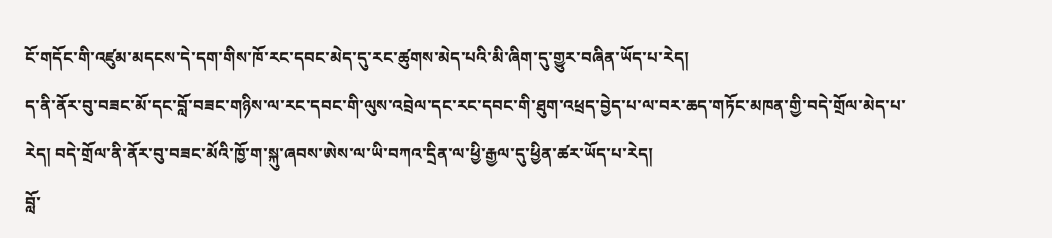ངོ་གདོང་གི་འཛུམ་མདངས་དེ་དག་གིས་ཁོ་རང་དབང་མེད་དུ་རང་ཚུགས་མེད་པའི་མི་ཞིག་དུ་གྱུར་བཞིན་ཡོད་པ་རེད།
ད་ནི་ནོར་བུ་བཟང་མོ་དང་བློ་བཟང་གཉིས་ལ་རང་དབང་གི་ལུས་འབྲེལ་དང་རང་དབང་གི་ཐུག་འཕྲད་བྱེད་པ་ལ་བར་ཆད་གཏོང་མཁན་གྱི་བདེ་གྲོལ་མེད་པ་རེད། བདེ་གྲོལ་ནི་ནོར་བུ་བཟང་མོའི་ཁྱོ་ག་སྐུ་ཞབས་ཨེས་ལ་ཡི་བཀའ་དྲིན་ལ་ཕྱི་རྒྱལ་དུ་ཕྱིན་ཚར་ཡོད་པ་རེད།
བློ་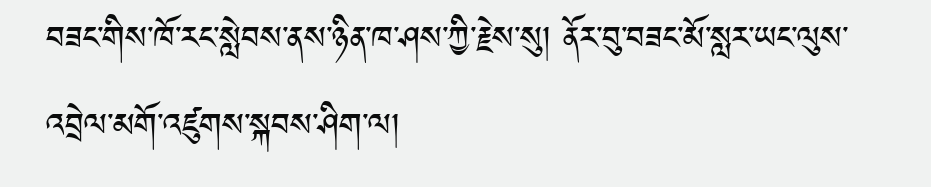བཟང་གིས་ཁོ་རང་སླེབས་ནས་ཉིན་ཁ་ཤས་ཀྱི་རྗེས་སུ། ནོར་བུ་བཟང་མོ་སླར་ཡང་ལུས་འབྲེལ་མགོ་འཛུགས་སྐབས་ཤིག་ལ།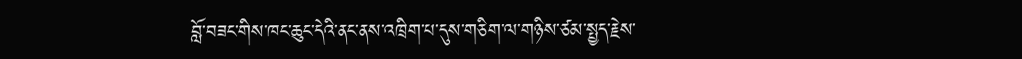བློ་བཟང་གིས་ཁང་ཆུང་དེའི་ནང་ནས་འཁྲིག་པ་དུས་གཅིག་ལ་གཉིས་ཙམ་སྤྱད་རྗེས་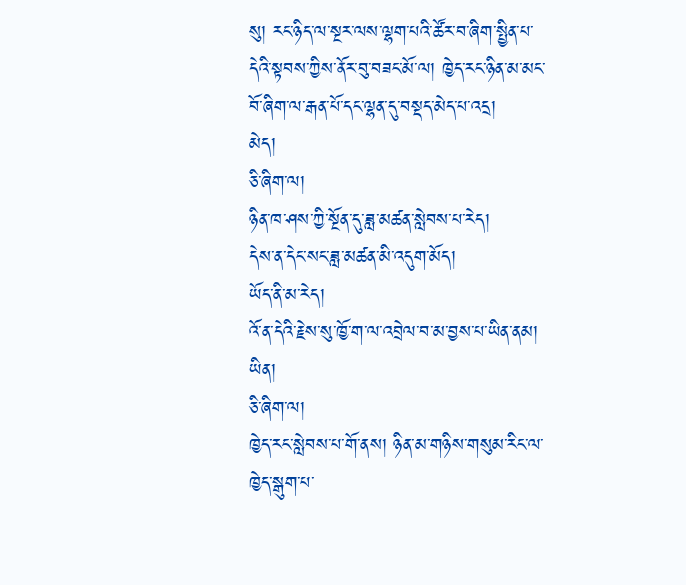སུ། རང་ཉིད་ལ་སྔར་ལས་ལྷག་པའི་ཚོར་བ་ཞིག་སྤྱིན་པ་དེའི་སྟབས་ཀྱིས་ནོར་བུ་བཟང་མོ་ལ། ཁྱེད་རང་ཉིན་མ་མང་བོ་ཞིག་ལ་རྒན་པོ་དང་ལྷན་དུ་བསྡད་མེད་པ་འདྲ།
མེད།
ཅི་ཞིག་ལ།
ཉིན་ཁ་ཤས་ཀྱི་སྔོན་དུ་ཟླ་མཚན་སླེབས་པ་རེད།
དེས་ན་དེང་སང་ཟླ་མཚན་མི་འདུག་མོད།
ཡོད་ནི་མ་རེད།
འོ་ན་དེའི་རྗེས་སུ་ཁྱོ་ག་ལ་འབྲེལ་བ་མ་བྱས་པ་ཡིན་ནམ།
ཡིན།
ཅི་ཞིག་ལ།
ཁྱེད་རང་སླེབས་པ་གོ་ནས། ཉིན་མ་གཉིས་གསུམ་རིང་ལ་ཁྱེད་སྒུག་པ་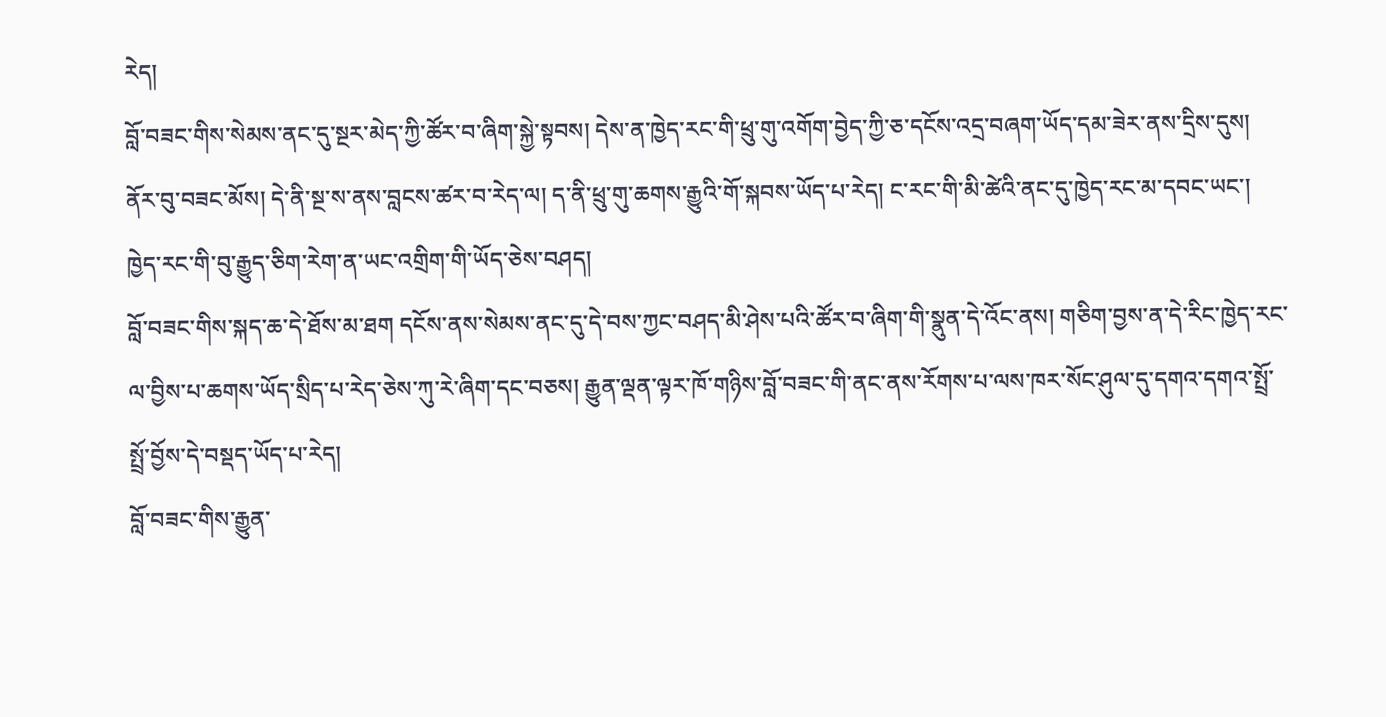རེད།
བློ་བཟང་གིས་སེམས་ནང་དུ་སྔར་མེད་ཀྱི་ཚོར་བ་ཞིག་སྐྱེ་སྟབས། དེས་ན་ཁྱེད་རང་གི་ཕྲུ་གུ་འགོག་བྱེད་ཀྱི་ཅ་དངོས་འདྲ་བཞག་ཡོད་དམ་ཟེར་ནས་དྲིས་དུས།
ནོར་བུ་བཟང་མོས། དེ་ནི་སྔ་ས་ནས་བླངས་ཚར་བ་རེད་ལ། ད་ནི་ཕྲུ་གུ་ཆགས་རྒྱུའི་གོ་སྐབས་ཡོད་པ་རེད། ང་རང་གི་མི་ཚེའི་ནང་དུ་ཁྱེད་རང་མ་དབང་ཡང་། ཁྱེད་རང་གི་བུ་རྒྱུད་ཅིག་རེག་ན་ཡང་འགྲིག་གི་ཡོད་ཅེས་བཤད།
བློ་བཟང་གིས་སྐད་ཆ་དེ་ཐོས་མ་ཐག དངོས་ནས་སེམས་ནང་དུ་དེ་བས་ཀྱང་བཤད་མི་ཤེས་པའི་ཚོར་བ་ཞིག་གི་སྣུན་དེ་འོང་ནས། གཅིག་བྱས་ན་དེ་རིང་ཁྱེད་རང་ལ་བྱིས་པ་ཆགས་ཡོད་སྲིད་པ་རེད་ཅེས་ཀུ་རེ་ཞིག་དང་བཅས། རྒྱུན་ལྡན་ལྟར་ཁོ་གཉིས་བློ་བཟང་གི་ནང་ནས་རོགས་པ་ལས་ཁར་སོང་ཤུལ་དུ་དགའ་དགའ་སྤྲོ་སྤྲོ་བྱོས་དེ་བསྡད་ཡོད་པ་རེད།
བློ་བཟང་གིས་རྒྱུན་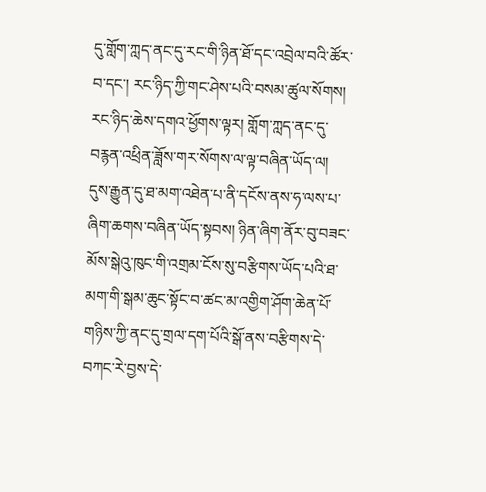དུ་གློག་ཀླད་ནང་དུ་རང་གི་ཉིན་ཐོ་དང་འབྲེལ་བའི་ཚོར་བ་དང་། རང་ཉིད་ཀྱི་གང་ཤེས་པའི་བསམ་ཚུལ་སོགས། རང་ཉིད་ཆེས་དགའ་ཕྱོགས་ལྟར། གློག་ཀླད་ནང་དུ་བརྙན་འཕྲིན་ཟློས་གར་སོགས་ལ་ལྟ་བཞིན་ཡོད་ལ། དུས་རྒྱུན་དུ་ཐ་མག་འཐེན་པ་ནི་དངོས་ནས་ཧ་ལས་པ་ཞིག་ཆགས་བཞིན་ཡོད་སྟབས། ཉིན་ཞིག་ནོར་བུ་བཟང་མོས་སྒེའུ་ཁུང་གི་འགྲམ་ངོས་སུ་བརྩིགས་ཡོད་པའི་ཐ་མག་གི་སྒམ་ཆུང་སྟོང་བ་ཚང་མ་འགྱིག་ཤོག་ཆེན་པོ་གཉིས་ཀྱི་ནང་དུ་གྲལ་དག་པོའི་སྒོ་ནས་བརྩིགས་དེ་བཀང་རེ་བྱས་དེ་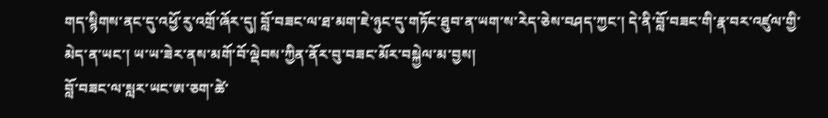གད་སྙིགས་ནང་དུ་འཕྱོ་རུ་འགྲོ་ཞོར་དུ། བློ་བཟང་ལ་ཐ་མག་ཇེ་ཉུང་དུ་གཏོང་ཐུབ་ན་ཡག་ས་རེད་ཅེས་བཤད་ཀྱང་། དེ་ནི་བློ་བཟང་གི་རྣ་བར་འཛུལ་གྱི་མེད་ན་ཡང་། ཡ་ཡ་ཟེར་ནས་མགོ་བོ་ལྡེབས་ཀྱིན་ནོར་བུ་བཟང་མོར་བསྐྱེལ་མ་བྱས།
བློ་བཟང་ལ་སླར་ཡང་ཨ་ཅག་ཚེ་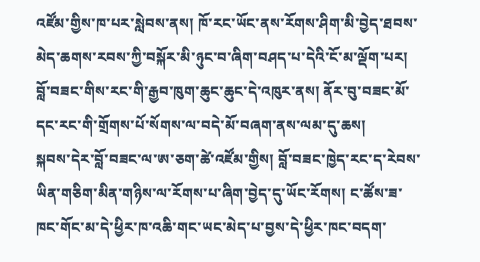འཛོམ་གྱིས་ཁ་པར་སླེབས་ནས། ཁོ་རང་ཡོང་ནས་རོགས་ཤིག་མི་བྱེད་ཐབས་མེད་ཆགས་རབས་ཀྱི་བསྐོར་མི་ཉུང་བ་ཞིག་བཤད་པ་དེའི་ངོ་མ་ལྡོག་པར། བློ་བཟང་གིས་རང་གི་རྒྱབ་ཁུག་ཆུང་ཆུང་དེ་འཁུར་ནས། ནོར་བུ་བཟང་མོ་དང་རང་གི་གྲོགས་པོ་སོགས་ལ་བདེ་མོ་བཞག་ནས་ལམ་དུ་ཆས།
སྐབས་དེར་བློ་བཟང་ལ་ཨ་ཅག་ཚེ་འཛོམ་གྱིས། བློ་བཟང་ཁྱེད་རང་ད་རེབས་ཡིན་གཅིག་མིན་གཉིས་ལ་རོགས་པ་ཞིག་བྱེད་དུ་ཡོང་རོགས། ང་ཚོས་ཟ་ཁང་གོང་མ་དེ་ཕྱིར་ཁ་འཆི་གང་ཡང་མེད་པ་བྱས་དེ་ཕྱིར་ཁང་བདག་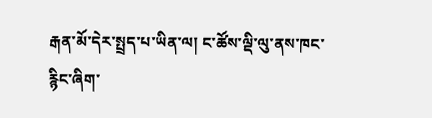རྒན་མོ་དེར་སྤྲད་པ་ཡིན་ལ། ང་ཚོས་ལྡི་ལུ་ནས་ཁང་རྙིང་ཞིག་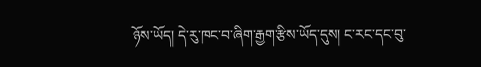ཉོས་ཡོད། དེ་རུ་ཁང་བ་ཞིག་རྒྱག་རྩིས་ཡོད་དུས། ང་རང་དང་བུ་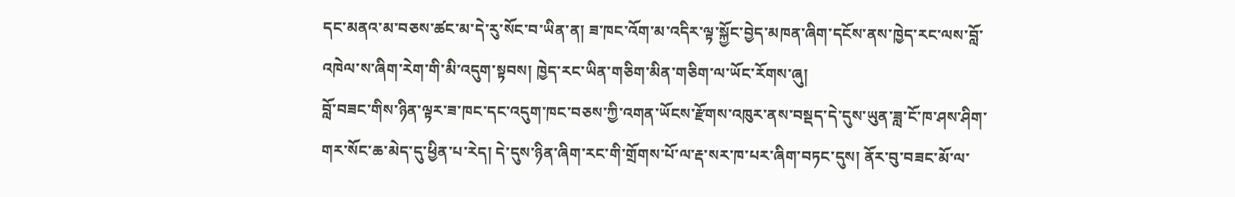དང་མནའ་མ་བཅས་ཚང་མ་དེ་རུ་སོང་བ་ཡིན་ན། ཟ་ཁང་འོག་མ་འདིར་ལྟ་སྐྱོང་བྱེད་མཁན་ཞིག་དངོས་ནས་ཁྱེད་རང་ལས་བློ་འཁེལ་ས་ཞིག་རེག་གི་མི་འདུག་སྟབས། ཁྱེད་རང་ཡིན་གཅིག་མིན་གཅིག་ལ་ཡོང་རོགས་ཞུ།
བློ་བཟང་གིས་ཉིན་ལྟར་ཟ་ཁང་དང་འདུག་ཁང་བཅས་ཀྱི་འགན་ཡོངས་རྫོགས་འཁུར་ནས་བསྡད་དེ་དུས་ཡུན་ཟླ་ངོ་ཁ་ཤས་ཤིག་གར་སོང་ཆ་མེད་དུ་ཕྱིན་པ་རེད། དེ་དུས་ཉིན་ཞིག་རང་གི་གྲོགས་པོ་ལ་རྡ་སར་ཁ་པར་ཞིག་བཏང་དུས། ནོར་བུ་བཟང་མོ་ལ་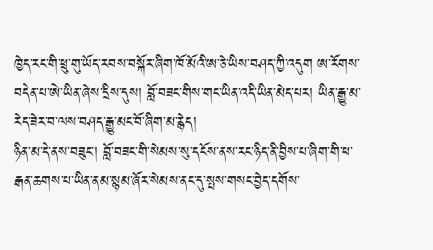ཁྱེད་རང་གི་ཕྲུ་གུ་ཡོད་རབས་བསྐོར་ཞིག་ཁོ་མོའི་ཨ་ཅེ་ཡིས་བཤད་ཀྱི་འདུག ཨ་རོགས་བདེན་པ་ཨེ་ཡིན་ཞེས་དྲིས་དུས། བློ་བཟང་གིས་གང་ཡིན་འདི་ཡིན་མེད་པར། ཡིན་རྒྱུ་མ་རེད་ཟེར་བ་ལས་བཤད་རྒྱུ་མང་བོ་ཞིག་མ་རྙེད།
ཉིན་མ་དེ་ནས་བཟུང་། བློ་བཟང་གི་སེམས་སུ་དངོས་ནས་རང་ཉིད་ནི་བྱིས་པ་ཞིག་གི་ཕ་རྒན་ཆགས་པ་ཡིན་ནམ་སྙམ་ཞོར་སེམས་ནང་དུ་སྤས་གསང་བྱེད་དགོས་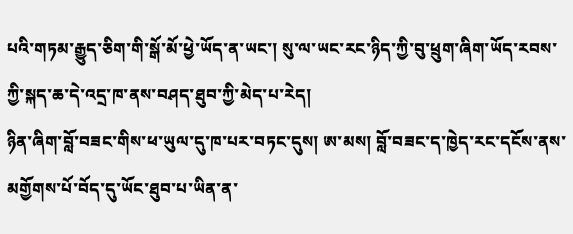པའི་གཏམ་རྒྱུད་ཅིག་གི་སྒོ་མོ་ཕྱེ་ཡོད་ན་ཡང་། སུ་ལ་ཡང་རང་ཉིད་ཀྱི་བུ་ཕྲུག་ཞིག་ཡོད་རབས་ཀྱི་སྐད་ཆ་དེ་འདྲ་ཁ་ནས་བཤད་ཐུབ་ཀྱི་མེད་པ་རེད།
ཉིན་ཞིག་བློ་བཟང་གིས་ཕ་ཡུལ་དུ་ཁ་པར་བཏང་དུས། ཨ་མས། བློ་བཟང་ད་ཁྱེད་རང་དངོས་ནས་མགྱོགས་པོ་བོད་དུ་ཡོང་ཐུབ་པ་ཡིན་ན་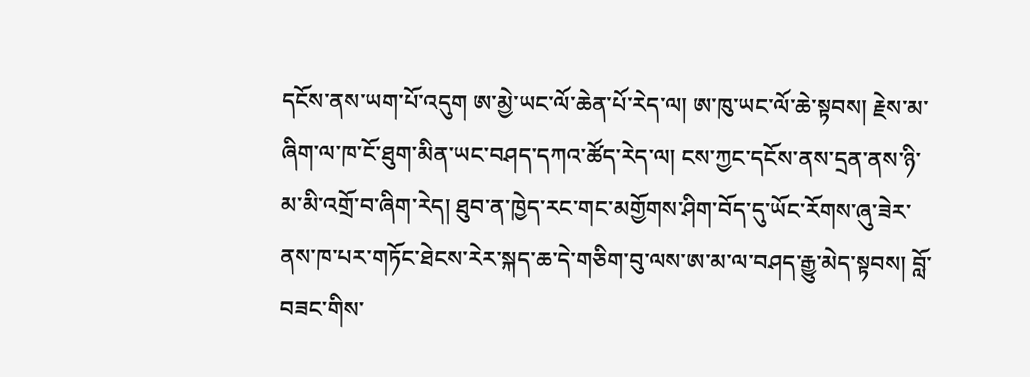དངོས་ནས་ཡག་པོ་འདུག ཨ་མྱེ་ཡང་ལོ་ཆེན་པོ་རེད་ལ། ཨ་ཁུ་ཡང་ལོ་ཆེ་སྟབས། རྗེས་མ་ཞིག་ལ་ཁ་ངོ་ཐུག་མིན་ཡང་བཤད་དཀའ་ཚོད་རེད་ལ། ངས་ཀྱང་དངོས་ནས་དྲན་ནས་ཉི་མ་མི་འགྲོ་བ་ཞིག་རེད། ཐུབ་ན་ཁྱེད་རང་གང་མགྱོགས་ཤིག་བོད་དུ་ཡོང་རོགས་ཞུ་ཟེར་ནས་ཁ་པར་གཏོང་ཐེངས་རེར་སྐད་ཆ་དེ་གཅིག་བུ་ལས་ཨ་མ་ལ་བཤད་རྒྱུ་མེད་སྟབས། བློ་བཟང་གིས་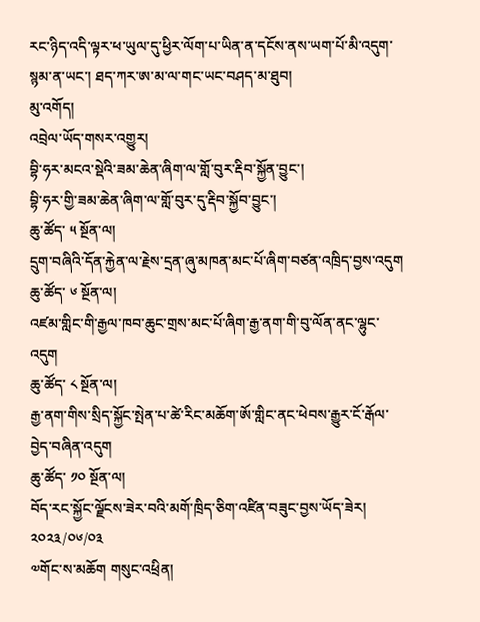རང་ཉིད་འདི་ལྟར་ཕ་ཡུལ་དུ་ཕྱིར་ལོག་པ་ཡིན་ན་དངོས་ནས་ཡག་པོ་མི་འདུག་སྙམ་ན་ཡང་། ཐད་ཀར་ཨ་མ་ལ་གང་ཡང་བཤད་མ་ཐུབ།
མུ་འགོད།
འབྲེལ་ཡོད་གསར་འགྱུར།
བྷི་ཧར་མངའ་སྡེའི་ཟམ་ཆེན་ཞིག་ལ་གློ་བུར་རྡིབ་སྐྱོན་བྱུང་།
བྷི་ཧར་གྱི་ཟམ་ཆེན་ཞིག་ལ་གློ་བུར་དུ་རྡིབ་སྐྱོབ་བྱུང་།
ཆུ་ཚོད་ ༥ སྔོན་ལ།
དྲུག་བཞིའི་དོན་རྐྱེན་ལ་རྗེས་དྲན་ཞུ་མཁན་མང་པོ་ཞིག་བཙན་འཁྲིད་བྱས་འདུག
ཆུ་ཚོད་ ༦ སྔོན་ལ།
འཛམ་གླིང་གི་རྒྱལ་ཁབ་ཆུང་གྲས་མང་པོ་ཞིག་རྒྱ་ནག་གི་བུ་ལོན་ནང་ལྷུང་འདུག
ཆུ་ཚོད་ ༨ སྔོན་ལ།
རྒྱ་ནག་གིས་སྲིད་སྐྱོང་སྤེན་པ་ཚེ་རིང་མཆོག་ཨོ་གླིང་ནང་ཕེབས་རྒྱུར་ངོ་རྒོལ་བྱེད་བཞིན་འདུག
ཆུ་ཚོད་ ༡༠ སྔོན་ལ།
བོད་རང་སྐྱོང་ལྗོངས་ཟེར་བའི་མགོ་ཁྲིད་ཅིག་འཛིན་བཟུང་བྱས་ཡོད་ཟེར།
༢༠༢༣/༠༦/༠༣
༧གོང་ས་མཆོག གསུང་འཕྲིན།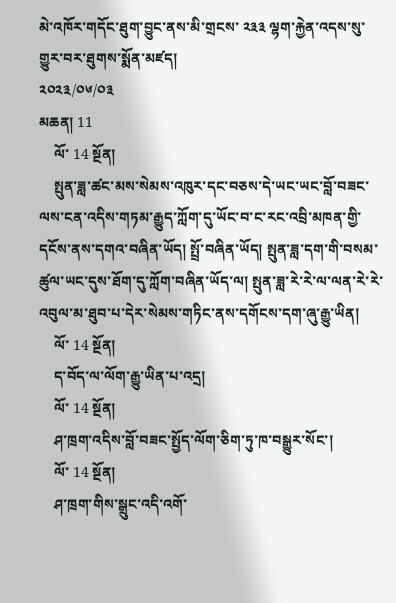མེ་འཁོར་གདོང་ཐུག་བྱུང་ནས་མི་གྲངས་ ༢༣༣ ལྷག་རྐྱེན་འདས་སུ་གྱུར་བར་ཐུགས་སྨོན་མཛད།
༢༠༢༣/༠༦/༠༣
མཆན། 11
    ལོ་ 14 སྔོན།
    སྤུན་ཟླ་ཚང་མས་སེམས་འཁུར་དང་བཅས་དེ་ཡང་ཡང་བློ་བཟང་ལས་ངན་འདིས་གཏམ་རྒྱུད་ཀློག་དུ་ཡོང་བ་ང་རང་འབྲི་མཁན་གྱི་དངོས་ནས་དགའ་བཞིན་ཡོད། སྤྲོ་བཞིན་ཡོད། སྤུན་ཟླ་དག་གི་བསམ་ཚུལ་ཡང་དུས་ཐོག་དུ་ཀློག་བཞིན་ཡོད་ལ། སྤུན་ཟླ་རེ་རེ་ལ་ལན་རེ་རེ་འབུལ་མ་ཐུབ་པ་དེར་སེམས་གཏིང་ནས་དགོངས་དག་ཞུ་རྒྱུ་ཡིན།
    ལོ་ 14 སྔོན།
    ད་བོད་ལ་ལོག་རྒྱུ་ཡིན་པ་འདྲ།
    ལོ་ 14 སྔོན།
    ཤ་ཁྲག་འདིས་བློ་བཟང་སྤྱོད་ལོག་ཅིག་ཏུ་ཁ་བསྒྱུར་སོང་།
    ལོ་ 14 སྔོན།
    ཤ་ཁྲག་གིས་སྒྲུང་འདི་འགོ་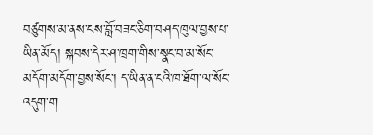བཙུགས་མ་ནས་ངས་བློ་བཟང་ཅིག་བཤད་ཁུལ་བྱས་པ་ཡིན་མོད། སྐབས་དེར་ཤ་ཁྲག་གིས་སྣང་བ་མ་སོང་མདོག་མདོག་བྱས་སོང་། ད་ཡིན་ན་ངའི་ཁ་ཐོག་ལ་སོང་འདུག་ག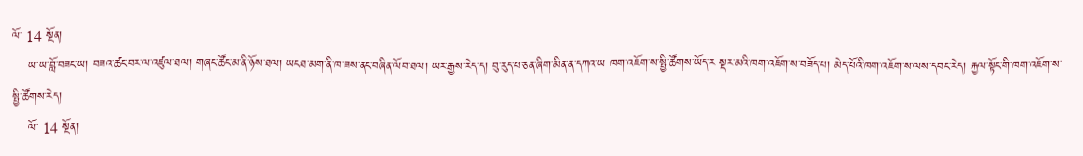ལོ་ 14 སྔོན།
    ཡ་ཡ་བློ་བཟང་ཡ། བཟའ་ཚང་བར་ལ་འཛུལ་ཐལ། གཞང་ཚོང་མ་ནི་ཉོས་ཐལ། ཡངཐ་མག་ནི་ཁ་ཟས་ནང་བཞིན་ལོབ་ཐལ། ཡར་རྒྱས་རེད་ད། བུ་རུད་པ་ཅན་ཞིག་མིན་ན་དཀའ་ཡ ཁག་འཇོག་ས་སྤྱི་ཚོགས་ཡོད་ར སྡར་མའི་ཁག་འཇོག་ས་བཟོད་པ། མེད་པོའི་ཁག་འཇོག་ས་ལས་དབང་རེད། རྐྱལ་སྟོང་གི་ཁག་འཇོག་ས་སྤྱི་ཚོགས་རེད།
    ལོ་ 14 སྔོན།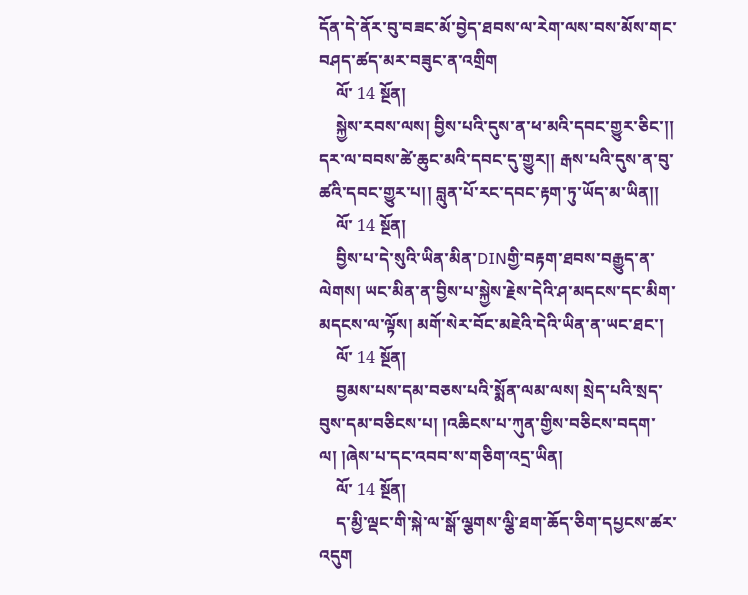དོན་དེ་ནོར་བུ་བཟང་མོ་བྱེད་ཐབས་ལ་རེག་ལས་བས་མོས་གང་བཤད་ཚད་མར་བཟུང་ན་འགྲིག
    ལོ་ 14 སྔོན།
    སྐྱེས་རབས་ལས། བྱིས་པའི་དུས་ན་ཕ་མའི་དབང་གྱུར་ཅིང་།། དར་ལ་བབས་ཚེ་ཆུང་མའི་དབང་དུ་གྱུར།། རྒས་པའི་དུས་ན་བུ་ཚའི་དབང་གྱུར་པ།། བླུན་པོ་རང་དབང་རྟག་ཏུ་ཡོད་མ་ཡིན།།
    ལོ་ 14 སྔོན།
    བྱིས་པ་དེ་སུའི་ཡིན་མིན་DINགྱི་བརྟག་ཐབས་བརྒྱུད་ན་ལེགས། ཡང་མིན་ན་བྱིས་པ་སྐྱེས་རྗེས་དེའི་ཤ་མདངས་དང་མིག་མདངས་ལ་ལྟོས། མགོ་སེར་བོང་མཇེའི་དེའི་ཡིན་ན་ཡང་ཐང་།
    ལོ་ 14 སྔོན།
    བྱམས་པས་དམ་བཅས་པའི་སྨོན་ལམ་ལས། སྲེད་པའི་སྲད་བུས་དམ་བཅིངས་པ། །འཆིངས་པ་ཀུན་གྱིས་བཅིངས་བདག་ལ། །ཞེས་པ་དང་འབབ་ས་གཅིག་འདྲ་ཡིན།
    ལོ་ 14 སྔོན།
    ད་མྱི་ལྡང་གི་སྐེ་ལ་སྒོ་ལྕགས་ལྕི་ཐག་ཆོད་ཅིག་དཔྱངས་ཚར་འདུག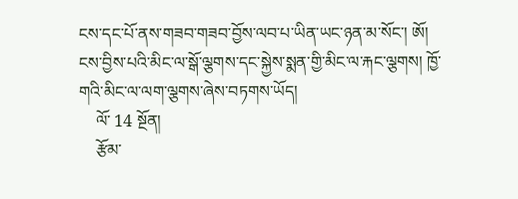ངས་དང་པོ་ནས་གཟབ་གཟབ་བྱོས་ལབ་པ་ཡིན་ཡང་ཉན་མ་སོང་། ཨོ། ངས་བྱིས་པའི་མིང་ལ་སྒོ་ལྕགས་དང་སྐྱེས་སྨན་གྱི་མིང་ལ་རྐང་ལྕགས། ཁྱོ་གའི་མིང་ལ་ལག་ལྕགས་ཞེས་བཏགས་ཡོད།
    ལོ་ 14 སྔོན།
    རྩོམ་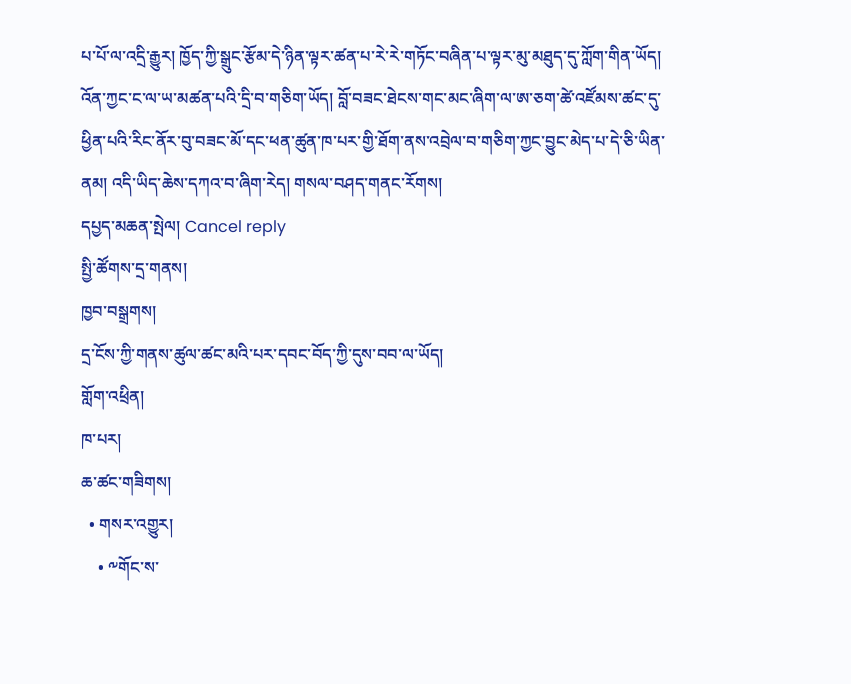པ་པོ་ལ་འདྲི་རྒྱུར། ཁྱོད་ཀྱི་སྒྲུང་རྩོམ་དེ་ཉིན་ལྟར་ཚན་པ་རེ་རེ་གཏོང་བཞིན་པ་ལྟར་མུ་མཐུད་དུ་ཀློག་གིན་ཡོད། འོན་ཀྱང་ང་ལ་ཡ་མཚན་པའི་དྲི་བ་གཅིག་ཡོད། བློ་བཟང་ཐེངས་གང་མང་ཞིག་ལ་ཨ་ཅག་ཚེ་འཛོམས་ཚང་དུ་ཕྱིན་པའི་རིང་ནོར་བུ་བཟང་མོ་དང་ཕན་ཚུན་ཁ་པར་གྱི་ཐོག་ནས་འབྲེལ་བ་གཅིག་ཀྱང་བྱུང་མེད་པ་དེ་ཅི་ཡིན་ནམ། འདི་ཡིད་ཆེས་དཀའ་བ་ཞིག་རེད། གསལ་བཤད་གནང་རོགས།
དཔྱད་མཆན་སྤེལ། Cancel reply
སྤྱི་ཚོགས་དྲ་གནས།
ཁྱབ་བསྒྲགས།
དྲ་ངོས་ཀྱི་གནས་ཚུལ་ཚང་མའི་པར་དབང་བོད་ཀྱི་དུས་བབ་ལ་ཡོད།
གློག་འཕྲིན།
ཁ་པར།
ཆ་ཚང་གཟིགས།
  • གསར་འགྱུར།
    • ༸གོང་ས་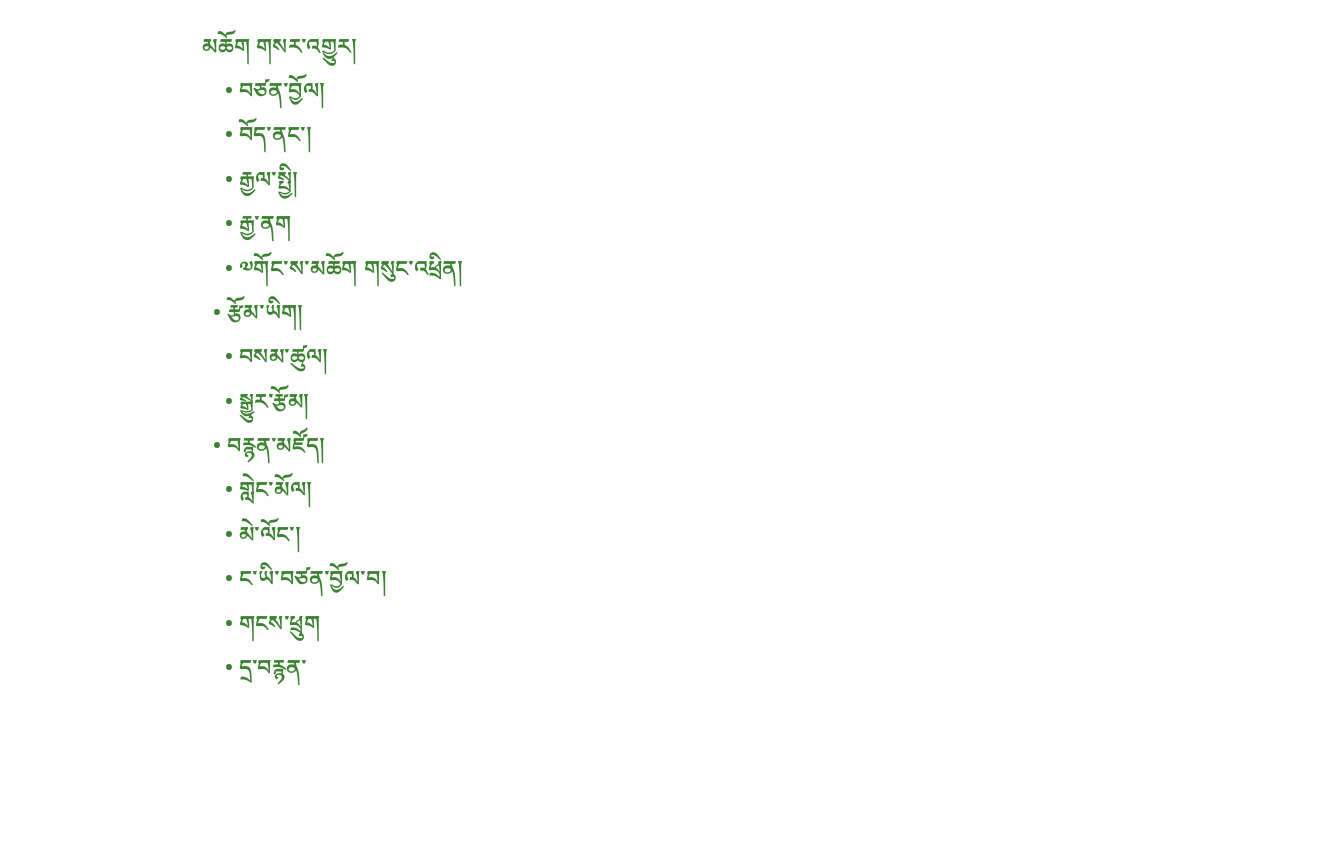མཆོག གསར་འགྱུར།
    • བཙན་བྱོལ།
    • བོད་ནང་།
    • རྒྱལ་སྤྱི།
    • རྒྱ་ནག
    • ༧གོང་ས་མཆོག གསུང་འཕྲིན།
  • རྩོམ་ཡིག།
    • བསམ་ཚུལ།
    • སྒྱུར་རྩོམ།
  • བརྙན་མཛོད།
    • གླེང་མོལ།
    • མེ་ལོང་།
    • ང་ཡི་བཙན་བྱོལ་བ།
    • གངས་ཕྲུག
    • དྲ་བརྙན་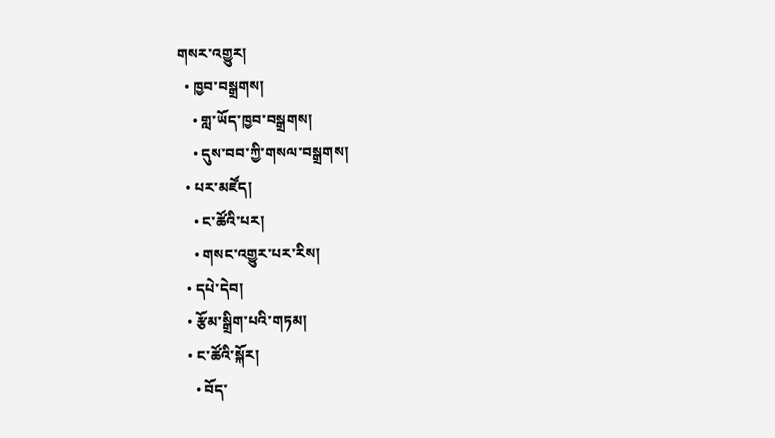གསར་འགྱུར།
  • ཁྱབ་བསྒྲགས།
    • གླ་ཡོད་ཁྱབ་བསྒྲགས།
    • དུས་བབ་ཀྱི་གསལ་བསྒྲགས།
  • པར་མཛོད།
    • ང་ཚོའི་པར།
    • གསང་འགྱུར་པར་རིས།
  • དཔེ་དེབ།
  • རྩོམ་སྒྲིག་པའི་གཏམ།
  • ང་ཚོའི་སྐོར།
    • བོད་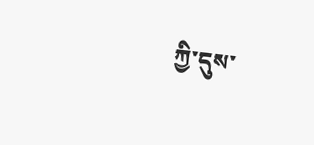ཀྱི་དུས་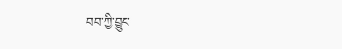བབ་ཀྱི་བྱུང་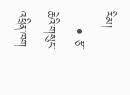རིམ།
    • རྩ་ཆེའི་གསུང་འཕྲིན་ཁག